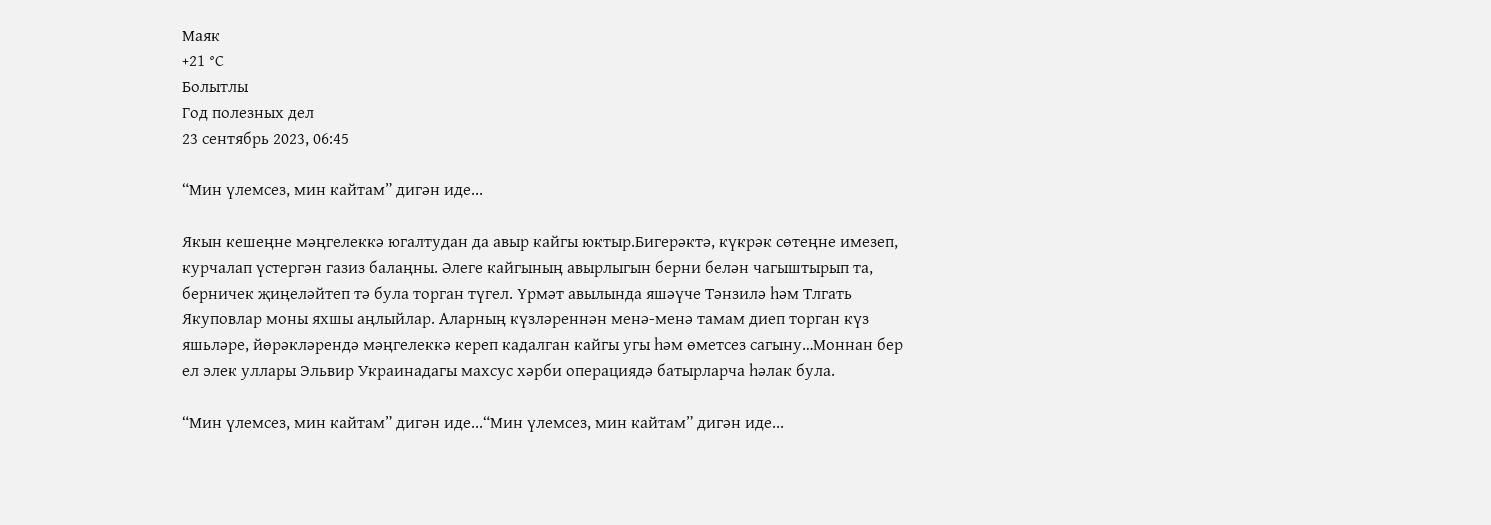Маяк
+21 °С
Болытлы
Год полезных дел
23 сентябрь 2023, 06:45

“Мин үлемсез, мин кайтам” дигән иде...

Якын кешеңне мәңгелеккә югалтудан да авыр кайгы юктыр.Бигерәктә, күкрәк сөтеңне имезеп, курчалап үстергән газиз балаңны. Әлеге кайгының авырлыгын берни белән чагыштырып та, берничек җиңеләйтеп тә була торган түгел. Үрмәт авылында яшәүче Тәнзилә һәм Тлгать Якуповлар моны яхшы аңлыйлар. Аларның күзләреннән менә-менә тамам диеп торган күз яшьләре, йөрәкләрендә мәңгелеккә кереп кадалган кайгы угы hәм өметсез сагыну…Моннан бер ел элек уллары Эльвир Украинадагы махсус хәрби операциядә батырларча һәлак була.

“Мин үлемсез, мин кайтам” дигән иде...“Мин үлемсез, мин кайтам” дигән иде...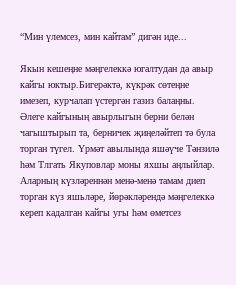“Мин үлемсез, мин кайтам” дигән иде...

Якын кешеңне мәңгелеккә югалтудан да авыр кайгы юктыр.Бигерәктә, күкрәк сөтеңне имезеп, курчалап үстергән газиз балаңны. Әлеге кайгының авырлыгын берни белән чагыштырып та, берничек җиңеләйтеп тә була торган түгел. Үрмәт авылында яшәүче Тәнзилә һәм Тлгать Якуповлар моны яхшы аңлыйлар. Аларның күзләреннән менә-менә тамам диеп торган күз яшьләре, йөрәкләрендә мәңгелеккә кереп кадалган кайгы угы hәм өметсез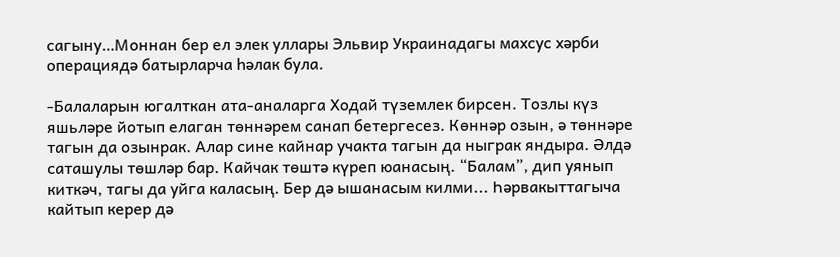сагыну…Моннан бер ел элек уллары Эльвир Украинадагы махсус хәрби операциядә батырларча һәлак була.

-Балаларын югалткан ата-аналарга Ходай түземлек бирсен. Тозлы күз яшьләре йотып елаган төннәрем санап бетергесез. Көннәр озын, ә төннәре тагын да озынрак. Алар сине кайнар учакта тагын да ныграк яндыра. Әлдә саташулы төшләр бар. Кайчак төштә күреп юанасың. “Балам”, дип уянып киткәч, тагы да уйга каласың. Бер дә ышанасым килми... Һәрвакыттагыча кайтып керер дә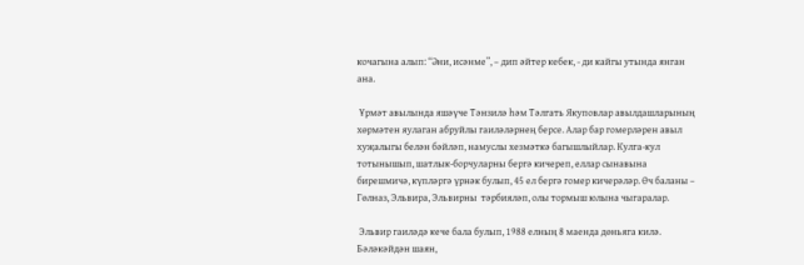кочагына алып: “Әни, исәнме”, – дип әйтер кебек, - ди кайгы утында янган ана.

 Үрмәт авылында яшәүче Тәнзилә һәм Тәлгать Якуповлар авылдашларының хөрмәтен яулаган абруйлы гаиләләрнең берсе. Алар бар гомерләрен авыл хуҗалыгы белән бәйләп, намуслы хезмәткә багышлыйлар. Кулга-кул тотынышып, шатлык-борчуларны бергә кичереп, еллар сынавына бирешмичә, күпләргә үрнәк булып, 45 ел бергә гомер кичерәләр. Өч баланы – Гөлназ, Эльвира, Эльвирны  тәрбияләп, олы тормыш юлына чыгаралар.

 Эльвир гаиләдә кече бала булып, 1988 елның 8 маенда дөньяга килә. Бәләкәйдән шаян,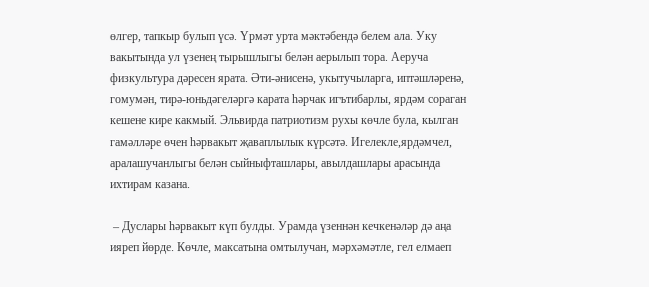өлгер, тапкыр булып үсә. Үрмәт урта мәктәбендә белем ала. Уку вакытында ул үзенең тырышлыгы белән аерылып тора. Аеруча физкультура дәресен ярата. Әти-әнисенә, укытучыларга, иптәшләренә, гомумән, тирә-юньдәгеләргә карата һәрчак игътибарлы, ярдәм сораган кешене кире какмый. Эльвирда патриотизм рухы көчле була, кылган гамәлләре өчен һәрвакыт җаваплылык күрсәтә. Игелекле,ярдәмчел, аралашучанлыгы белән сыйныфташлары, авылдашлары арасында ихтирам казана.

 – Дуслары һәрвакыт күп булды. Урамда үзеннән кечкенәләр дә аңа ияреп йөрде. Көчле, максатына омтылучан, мәрхәмәтле, гел елмаеп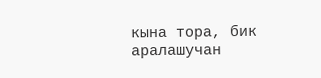кына тора, бик аралашучан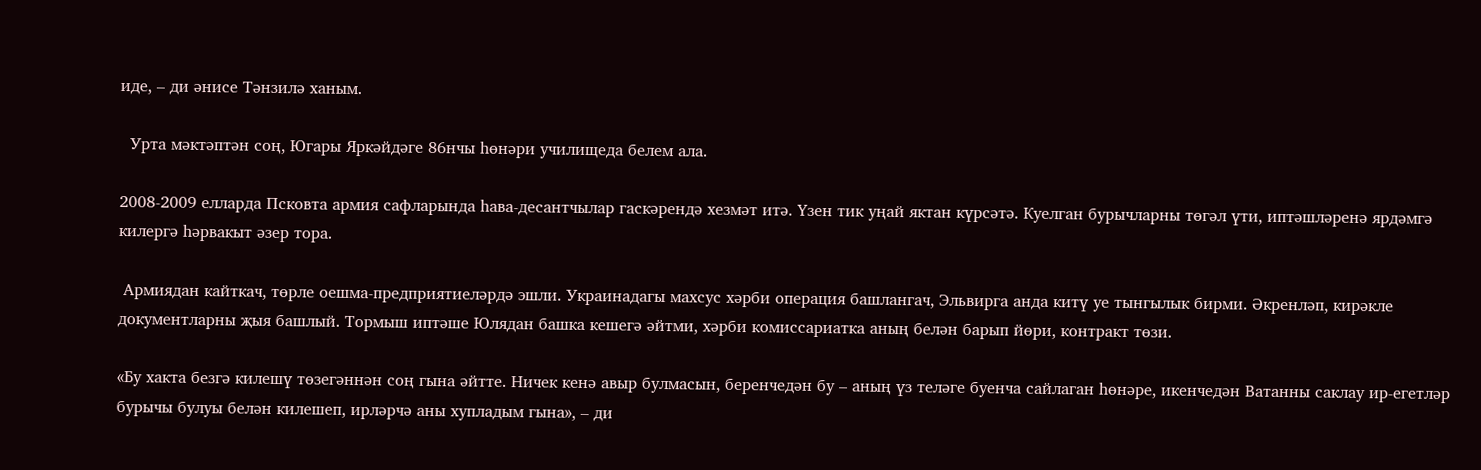иде, – ди әнисе Тәнзилә ханым.

  Урта мәктәптән соң, Югары Яркәйдәге 86нчы һөнәри училищеда белем ала.

2008-2009 елларда Псковта армия сафларында һава-десантчылар гаскәрендә хезмәт итә. Үзен тик уңай яктан күрсәтә. Куелган бурычларны төгәл үти, иптәшләренә ярдәмгә килергә һәрвакыт әзер тора.

 Армиядан кайткач, төрле оешма-предприятиеләрдә эшли. Украинадагы махсус хәрби операция башлангач, Эльвирга анда китү уе тынгылык бирми. Әкренләп, кирәкле документларны җыя башлый. Тормыш иптәше Юлядан башка кешегә әйтми, хәрби комиссариатка аның белән барып йөри, контракт төзи.

«Бу хакта безгә килешү төзегәннән соң гына әйтте. Ничек кенә авыр булмасын, беренчедән бу – аның үз теләге буенча сайлаган һөнәре, икенчедән Ватанны саклау ир-егетләр бурычы булуы белән килешеп, ирләрчә аны хупладым гына», – ди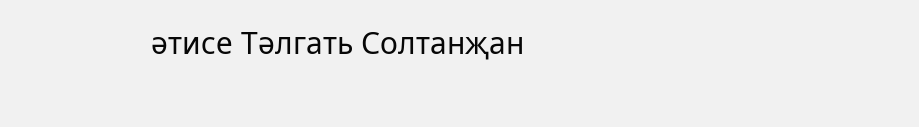әтисе Тәлгать Солтанҗан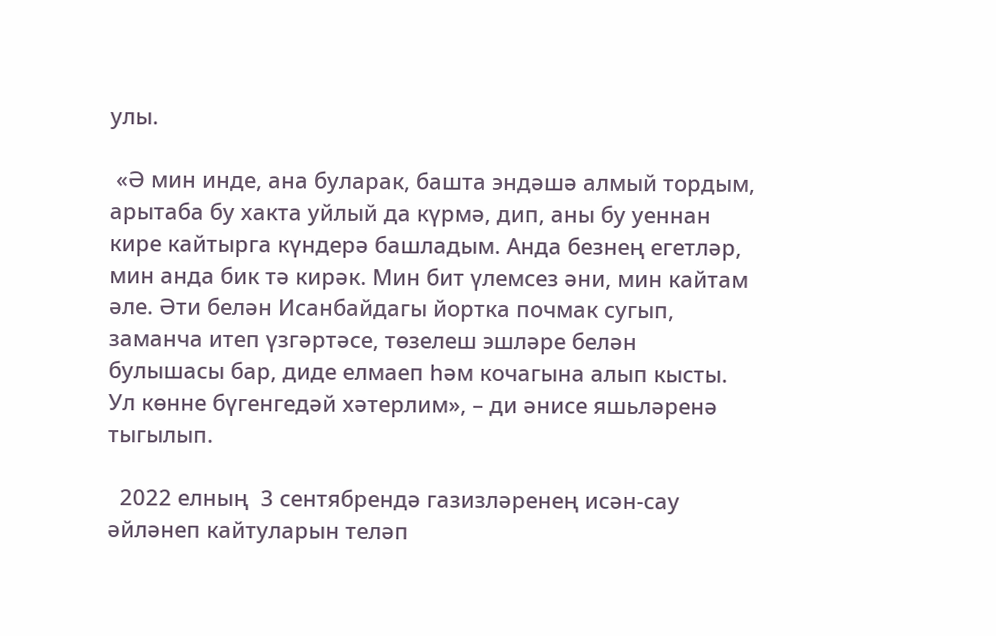улы.

 «Ә мин инде, ана буларак, башта эндәшә алмый тордым, арытаба бу хакта уйлый да күрмә, дип, аны бу уеннан кире кайтырга күндерә башладым. Анда безнең егетләр, мин анда бик тә кирәк. Мин бит үлемсез әни, мин кайтам әле. Әти белән Исанбайдагы йортка почмак сугып, заманча итеп үзгәртәсе, төзелеш эшләре белән булышасы бар, диде елмаеп һәм кочагына алып кысты. Ул көнне бүгенгедәй хәтерлим», – ди әнисе яшьләренә тыгылып.

  2022 елның  3 сентябрендә газизләренең исән-сау әйләнеп кайтуларын теләп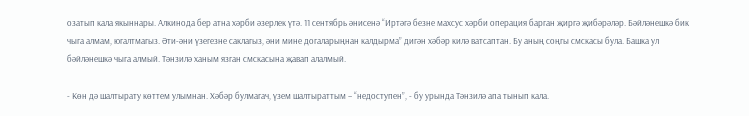озатып кала якыннары. Алкинода бер атна хәрби әзерлек үтә. 11 сентябрь әнисенә “Иртәгә безне махсус хәрби операция барган җиргә җибәрәләр. Бәйләнешкә бик чыга алмам, югалтмагыз. Әти-әни үзегезне саклагыз, әни мине догаларыңнан калдырма” дигән хәбәр килә ватсаптан. Бу аның соңгы смскасы була. Башка ул бәйләнешкә чыга алмый. Тәнзилә ханым язган смскасына җавап алалмый.

- Көн дә шалтырату көттем улымнан. Хәбәр булмагач, үзем шалтыраттым – “недоступен”, - бу урында Тәнзилә апа тынып кала.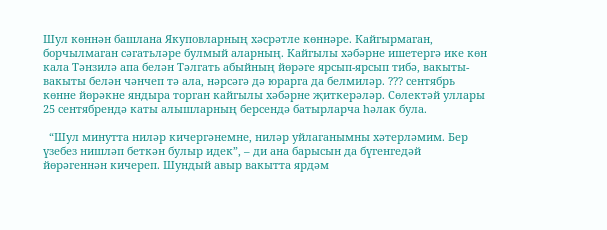Шул көннән башлана Якуповларның хәсрәтле көннәре. Кайгырмаган, борчылмаган сәгатьләре булмый аларның. Кайгылы хәбәрне ишетергә ике көн кала Тәнзилә апа белән Тәлгать абыйның йөрәге ярсып-ярсып тибә, вакыты-вакыты белән чәнчеп тә ала, нәрсәгә дә юрарга да белмиләр. ??? сентябрь көнне йөрәкне яндыра торган кайгылы хәбәрне җиткерәләр. Сөлектәй уллары 25 сентябрендә каты алышларның берсендә батырларча һәлак була.

  “Шул минутта ниләр кичергәнемне, ниләр уйлаганымны хәтерләмим. Бер үзебез нишләп беткән булыр идек”, – ди ана барысын да бүгенгедәй йөрәгеннән кичереп. Шундый авыр вакытта ярдәм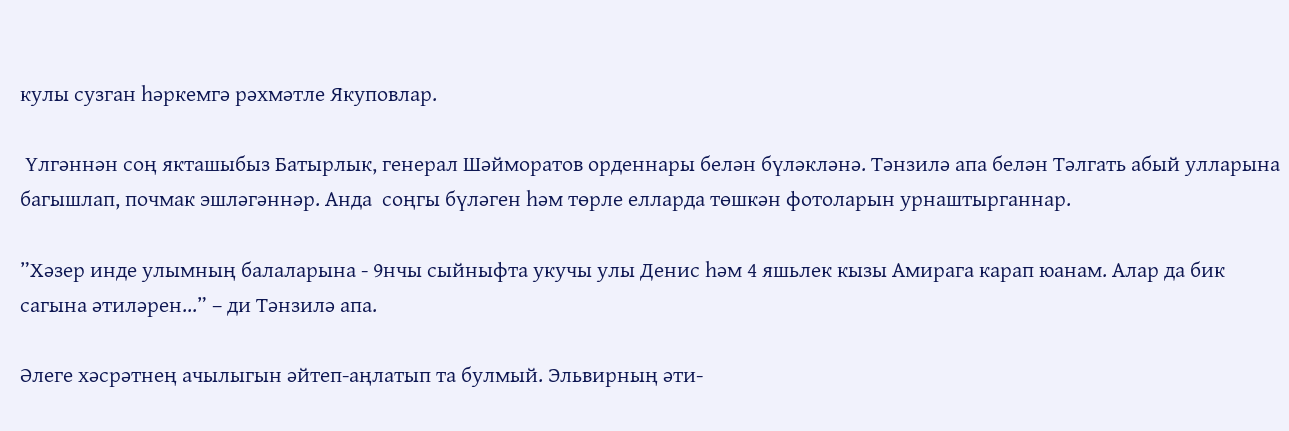кулы сузган һәркемгә рәхмәтле Якуповлар.

 Үлгәннән соң якташыбыз Батырлык, генерал Шәйморатов орденнары белән бүләкләнә. Тәнзилә апа белән Тәлгать абый улларына багышлап, почмак эшләгәннәр. Анда  соңгы бүләген һәм төрле елларда төшкән фотоларын урнаштырганнар.

”Хәзер инде улымның балаларына - 9нчы сыйныфта укучы улы Денис һәм 4 яшьлек кызы Амирага карап юанам. Алар да бик сагына әтиләрен...” – ди Тәнзилә апа.

Әлеге хәсрәтнең ачылыгын әйтеп-аңлатып та булмый. Эльвирның әти-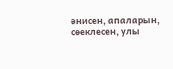әнисен, апаларын, сөеклесен, улы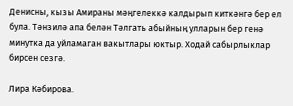Денисны, кызы Амираны мәңгелеккә калдырып киткәнгә бер ел була. Тәнзилә апа белән Тәлгать абыйның улларын бер генә минутка да уйламаган вакытлары юктыр. Ходай сабырлыклар бирсен сезгә.

Лира Кәбирова.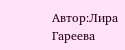Автор:Лира Гареева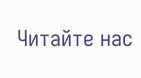Читайте нас